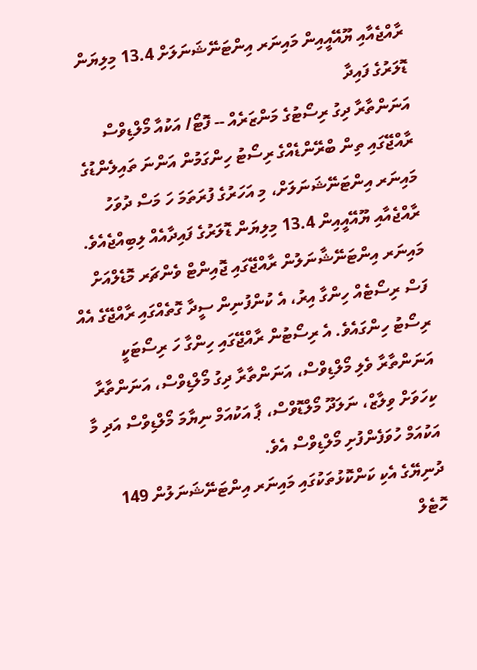ރާއްޖެއާއި ޔޫއޭއީއިން މައިނަރ އިންޓަނޭޝަނަލަށް 13.4 މިލިޔަން ޑޮލަރުގެ ފައިދާ
އަނަންތާރާ ދިގު ރިސޯޓުގެ މަންޒަރެއް -- ފޮޓޯ/ އަކުއާ މޯލްޑިވްސް
ރާއްޖޭގައި ތިން ބްރޭންޑެއްގެ ރިސޯޓު ހިންގަމުން އަންނަ ތައިލެންޑުގެ މައިނަރ އިންޓަނޭޝަނަލަށް، މި އަހަރުގެ ފުރަތަމަ ހަ މަސް ދުވަހު ރާއްޖެއާއި ޔޫއޭއީއިން 13.4 މިލިޔަން ޑޮލަރުގެ ފައިދާއެއް ލިބިއްޖެއެވެ.
މައިނަރ އިންޓަނޭޝާނަލުން ރާއްޖޭގައި ޖޮއިންޓް ވެންޗަރ މޮޑެލްއަށް ފަސް ރިސޯޓެއް ހިންގާ އިރު، އެ ކުންފުނިން ސީދާ ގޮތެއްގައި ރާއްޖޭގެ އެއް ރިސޯޓު ހިންގައެވެ. އެ ރިސޯޓުން ރާއްޖޭގައި ހިންގާ ހަ ރިސޯޓަކީ އަނަންތާރާ ވެލި މޯލްޑިވްސް، އަނަންތާރާ ދިގު މޯލްޑިވްސް، އަނަންތާރާ ކިހަވަށް ވިލާޒް، ނަލަދޫ މޯލްޑޮވްސް، ޕާ އަކުއަމް ނިޔާމަ މޯލްޑިވްސް އަދި މާ އަކުއަމް ހުވަފެންފުށި މޯލްޑިވްސް އެވެ.
ދުނިޔޭގެ އެކި ކަންކޮޅުތަކުގައި މައިނަރ އިންޓަނޭޝަނަލުން 149 ހޮޓެލް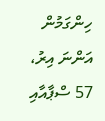ހިންގަމުން އަންނަ އިރު، 57 ސްޕާއާއި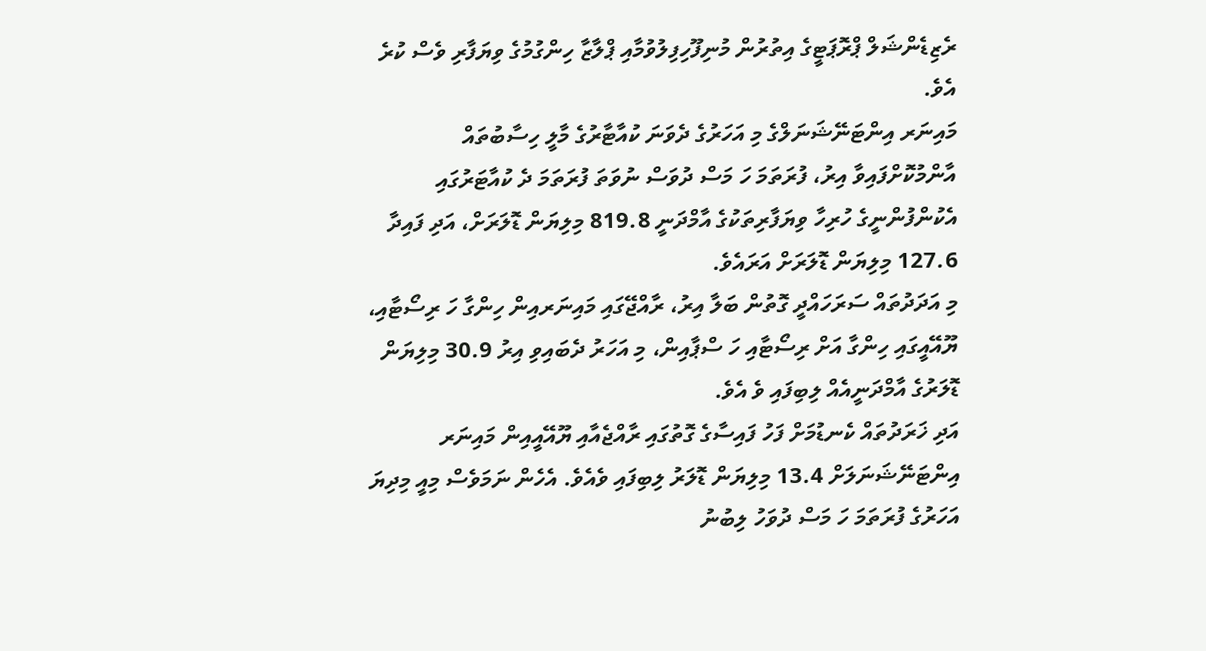ރެޒިޑެންޝަލް ޕްރޮޕަޓީގެ އިތުރުން މުނިފޫހިފިލުވުމާއި ޕްލާޒާ ހިންގުމުގެ ވިޔަފާރި ވެސް ކުރެ އެވެ.
މައިނަރ އިންޓަނޭޝަނަލްގެ މި އަހަރުގެ ދެވަނަ ކުއާޓާރުގެ މާލީ ހިސާބުތައް އާންމުކޮށްފައިވާ އިރު، ފުރަތަމަ ހަ މަސް ދުވަސް ނުވަތަ ފުރަތަމަ ދެ ކުއާޓަރުގައި އެކުންފުންނީގެ ހުރިހާ ވިޔަފާރިތަކުގެ އާމްދަނީ 819.8 މިލިޔަން ޑޮލަރަށް، އަދި ފައިދާ 127.6 މިލިޔަން ޑޮލަރަށް އަރައެވެ.
މި އަދަދުތައް ސަރަހައްދީ ގޮތުން ބަލާ އިރު، ރާއްޖޭގައި މައިނަރއިން ހިންގާ ހަ ރިސޯޓާއި، ޔޫއޭއީގައި ހިންގާ އަށް ރިސޯޓާއި ހަ ސްޕާއިން، މި އަހަރު ދެބައިވި އިރު 30.9 މިލިޔަން ޑޮލަރުގެ އާމްދަނީއެއް ލިބިފައި ވެ އެވެ.
އަދި ޚަރަދުތައް ކެނޑުމަށް ފަހު ފައިސާގެ ގޮތުގައި ރާއްޖެއާއި ޔޫއޭއީއިން މައިނަރ އިންޓަނޭޝަނަލަށް 13.4 މިލިޔަން ޑޮލަރު ލިބިފައި ވެއެވެ. އެހެން ނަމަވެސް މިއީ މިދިޔަ އަހަރުގެ ފުރަތަމަ ހަ މަސް ދުވަހު ލިބުނު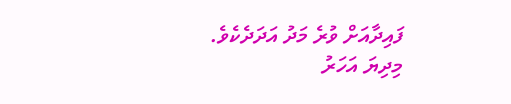ފައިދާއަށް ވުރެ މަދު އަދަދެކެވެ.
މިދިޔަ އަހަރު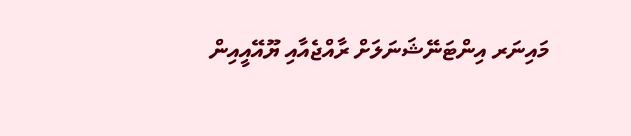މައިނަރ އިންޓަނޭޝަނަލަށް ރާއްޖެއާއި ޔޫއޭއީއިން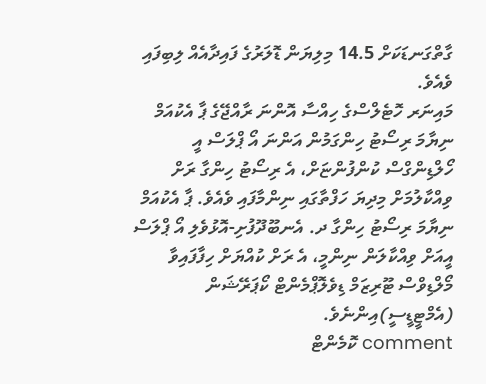ގާތްގަނޑަކަށް 14.5 މިލިޔަން ޑޮލަރުގެ ފައިދާއެއް ލިބިފައި ވެއެވެ.
މައިނަރ ހޮޓެލްސްގެ ހިއްސާ އޮންނަ ރާއްޖޭގެ ޕާ އެކުއަމް ނިޔާމަ ރިސޯޓު ހިންގަމުން އަންނަ އޯ ޕްލަސް އީ ހޯލްޑިންގްސް ކުންފުންޏަށް، އެ ރިސޯޓު ހިންގާ ރަށް ވިއްކާލުމަށް މިދިޔަ ހަފްތާގައި ނިންމާފައި ވެއެވެ. ޕާ އެކުއަމް ނިޔާމަ ރިސޯޓު ހިންގާ ދ. އެނބޫދޫފުށި-އޮޅުވެލި އޯ ޕްލަސް އީއަށް ވިއްކާލަން ނިންމީ، އެ ރަށް ކުއްޔަށް ހިފާފައިވާ މޯލްޑިވްސް ޓޫރިޒަމް ޑިވެލޮޕްމެންޓް ކޯޕަރޭޝަން (އެމްޓީޑީސީ)އިންނެވެ.
comment ކޮމެންޓް